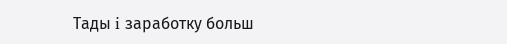Тады i заработку больш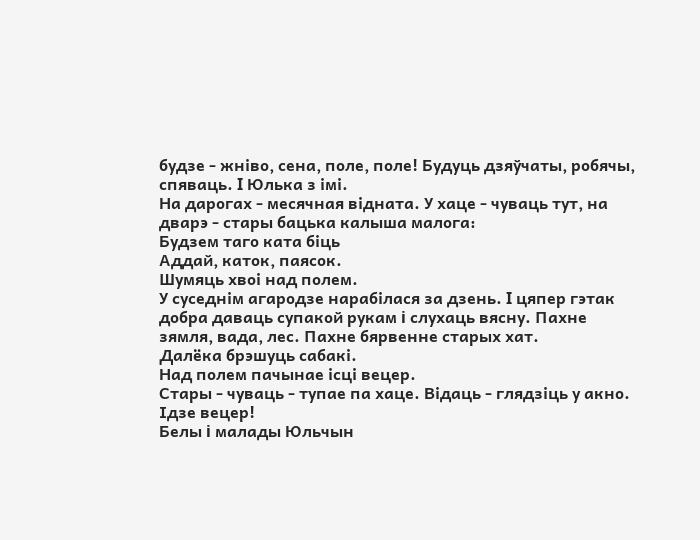будзе - жнiво, сена, поле, поле! Будуць дзяўчаты, робячы, спяваць. I Юлька з iмi.
На дарогах - месячная вiдната. У хаце - чуваць тут, на дварэ - стары бацька калыша малога:
Будзем таго ката бiць
Аддай, каток, паясок.
Шумяць хвоi над полем.
У суседнiм агародзе нарабiлася за дзень. I цяпер гэтак добра даваць супакой рукам i слухаць вясну. Пахне зямля, вада, лес. Пахне бярвенне старых хат.
Далёка брэшуць сабакi.
Над полем пачынае iсцi вецер.
Стары - чуваць - тупае па хаце. Вiдаць - глядзiць у акно.
Iдзе вецер!
Белы i малады Юльчын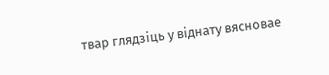твар глядзiць у вiднату вясновае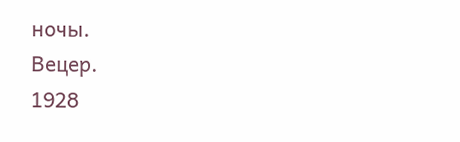ночы.
Вецер.
1928